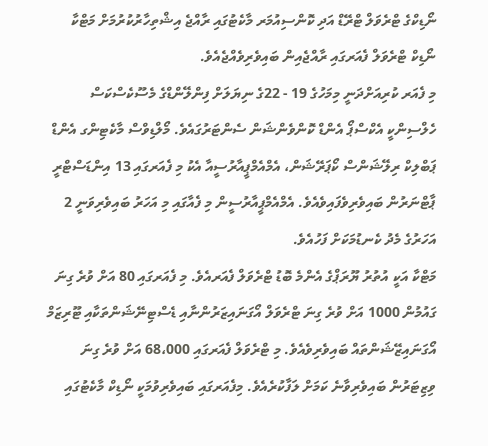ނޯޑިކްގެ ޓްރެވަލް ޓްރޭޑް އަދި ކޮންސިއުމަރ މާކެޓުގައި ރާއްޖެ އިޝްތިހާރުކުރުމަށް މަޓްކާ ނޯޑިކް ޓްރެވަލް ފެއަރގައި ރާއްޖެއިން ބައިވެރިވެއްޖެއެވެ.
މި ފެއަރ ކުރިއަށްދަނީ މިމަހުގެ 19 - 22ގެ ނިޔަލަށް ފިންލޭންޑްގެ މެސޫކެސްކަސް ހެލްސިންކީ އެކްސްޕޯ އެންޑް ކޮންވެންޝަން ސެންޓަރުގައެވެ. މޯލްޑިވްސް މާކެޓިންގ އެންޑް ޕަބްލިކް ރިލޭޝަންސް ކޯޕަރޭޝަން، އެމްއެމްޕީއާރުސީއާ އެކު މި ފެއަރގައި 13 އިންޑަސްޓްރީ ޕާޓްނަރުން ބައިވެރިވެފައިވެއެވެ. އެމްއެމްޕީއާރުސީން މި ފެއާގައި މި އަހަރު ބައިވެރިވަނީ 2 އަހަރުގެ މެދު ކެނޑުމަކަށް ފަހުއެވެ.
މަޓްކާ އަކީ އުތުރު ޔޫރަޕްގެ އެންމެ ބޮޑު ޓްރެވަލް ފެއަރއެވެ. މި ފެއަރގައި 80 އަށް ވުރެ ގިނަ ގައުމުން 1000 އަށް ވުރެ ގިނަ ޓްރެވަލް އޯގަނައިޒަރުންނާއި ޑެސްޓިނޭޝަންތަކާއި ޓޫރިޒަމް އޯގަނައިޒޭޝަންތައް ބައިވެރިވެއެވެ. މި ޓްރެވަލް ފެއަރގައި 68،000 އަށް ވުރެ ގިނަ ވިޒިޓަރުން ބައިވެރިވާނެ ކަމަށް ލަފާކުރެއެވެ. މިފެއަރގައި ބައިވެރިވުމަކީ ނޯޑިކް މާކެޓުގައި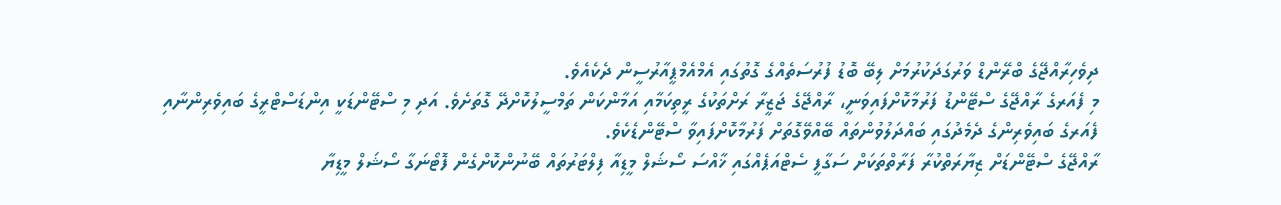ދިވެހިރާއްޖޭގެ ބްރޭންޑް ވަރުގަދަކުރުމަށް ލިބޭ ބޮޑު ފުރުސަތެއްގެ ގޮތުގައި އެމްއެމްޕީއާރުސީން ދެކެއެވެ.
މި ފެއަރގެ ރާއްޖޭގެ ސްޓޭންޑު ފަރުމާކޮށްފައިވަނީ، ރާއްޖޭގެ ޖަޒީރާ ރަށްތަކުގެ ރީތިކަމާއި އަމާންކަން ތަމްސީލުކޮށްދޭ ގޮތަށެވެ. އަދި މި ސްޓޭންޑަކީ އިންޑަސްޓްރީގެ ބައިވެރިންނާއި ފެއަރގެ ބައިވެރިންގެ ދެމެދުގައި ބައްދަލުވުންތައް ބޭއްވޭގޮތަށް ފަރުމާކޮށްފައިވާ ސްޓޭންޑެކެވެ.
ރާއްޖޭގެ ސްޓޭންޑަށް ޒިޔާރަތްކުރާ ފަރާތްތަކަށް ސަގާފީ ސެޓްއަޕެއްގައި ޚާއްސަ ސޯޝަލް މީޑިއާ ފިލްޓަރުތައް ބޭނުންކޮށްގެން ފޮޓޯނަގާ ސޯޝަލް މީޑިޔާ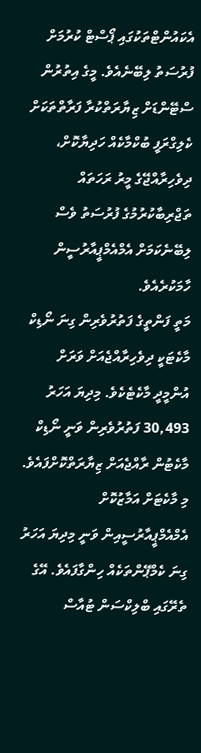އެކައުންޓްތަކުގައި ޕޯސްޓް ކުރުމަށް ފުރުސަތު ލިބޭނެއެވެ. މީގެ އިތުރުން ސްޓޭންޑަށް ޒިޔާރަތްކުރާ ފަރާތްތަކަށް ކެލިގްރަފީ ބުކްމާކެއް ހަދިޔާކޮށް، ދިވެހިރާއްޖޭގެ މީރު ރަހަތައް ތަޖްރިބާކުރުމުގެ ފުރުސަތު ވެސް ލިބޭނެކަމަށް އެމްއެމްޕީއާރުސީން ހާމަކުރެއެވެ.
މަތީ ފަންތީގެ ފަތުރުވެރިން ގިނަ ނޯޑިކް މާކެޓަކީ ދިވެހިރާއްޖެއަށް ވަރަށް އުންމީދީ މާކެޓެކެވެ. މިދިޔަ އަހަރު 30,493 ފަތުރުވެރިން ވަނީ ނޯޑިކް މާކެޓުން ރާއްޖެއަށް ޒިޔާރަތްކޮށްފައެވެ. މި މާކެޓަށް އަމާޒުކޮށް އެމްއެމްޕީއާރުސީއިން ވަނީ މިދިޔަ އަހަރު ގިނަ ކެމްޕޭންތަކެއް ހިންގާފައެވެ. އޭގެ ތެރޭގައި ބްލިކްސަން ޓުއާސް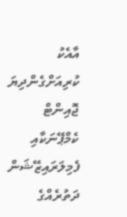އާއެކު ކުރިއަށްގެންދިޔަ ޖޮއިންޓް ކެމްޕޭނަކާއި ފެމިލަރައިޒޭޝަން ދަތުރެއްގެ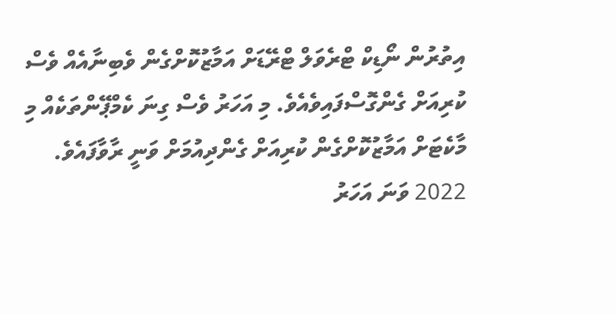އިތުރުން ނޯޑިކް ޓްރެވަލް ޓްރޭޑަށް އަމާޒުކޮށްގެން ވެބިނާއެއް ވެސް ކުރިއަށް ގެންގޮސްފައިވެއެވެ. މި އަހަރު ވެސް ގިނަ ކެމްޕޭންތަކެއް މި މާކެޓަށް އަމާޒުކޮށްގެން ކުރިއަށް ގެންދިއުމަށް ވަނީ ރާވާފައެވެ.
2022 ވަނަ އަހަރު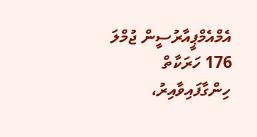އެމްއެމްޕީއާރުސީން ޖުމްލަ 176 ހަރަކާތް ހިންގާފައިވާއިރު،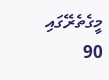މީގެތެރޭގައި 90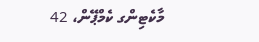މާކެޓިންގ ކެމްޕޭން، 42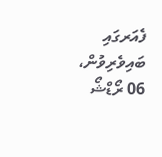ފެއަރގައި ބައިވެރިވުން، 06 ރޯޑްޝޯ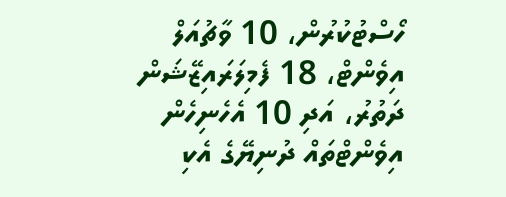ހޯސްޓުކުރުން، 10 ވާޗުއަލް އިވެންޓް، 18 ފެމިލަރައިޒޭޝަން ދަތުރު، އަދި 10 އެހެނިހެން އިވެންޓްތައް ދުނިޔޭގެ އެކި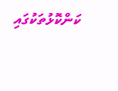ކަންކޮޅުތަކުގައި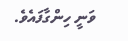ވަނީ ހިންގާފައެވެ.